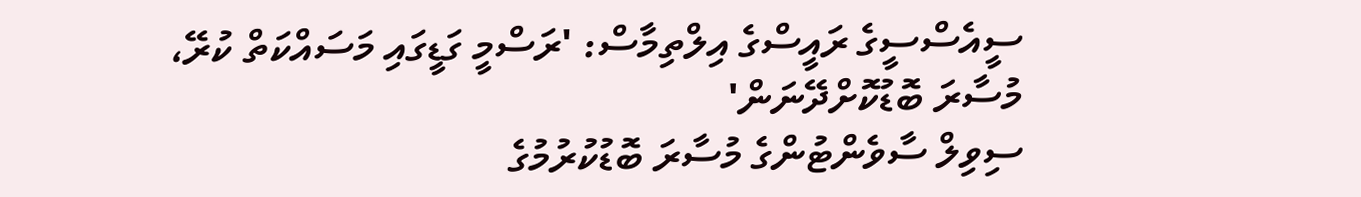ސީއެސްސީގެ ރައީސްގެ އިލްތިމާސް: 'ރަސްމީ ގަޑީގައި މަސައްކަތް ކުރޭ، މުސާރަ ބޮޑުކޮށްދޭނަން'
ސިވިލް ސާވެންޓުންގެ މުސާރަ ބޮޑުކުރުމުގެ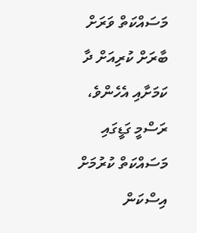މަސައްކަތް ވަރަށް ބާރަށް ކުރިއަށް ދާ ކަމަށާއި އެހެންވެ، ރަސްމީ ގަޑީގައި މަސައްކަތް ކުރުމަށް އިސްކަން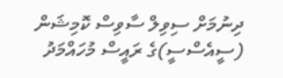ދިނުމަށް ސިވިލް ސާވިސް ކޮމިޝަން (ސީއެސްސީ)ގެ ރައީސް މުހައްމަދު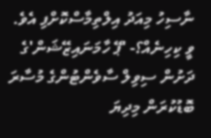ނާސިހު މިއަދު އިލްތިމާސްކޮށްފި އެވެ.
ވީ ކިހިނެއް؟- 'ޕޭ ހާމަނައިޒޭޝަން'ގެ ދަށުން ސިވިލް ސާވެންޓުންގެ މުސާރަ ބޮޑުކުރަން މިދިޔަ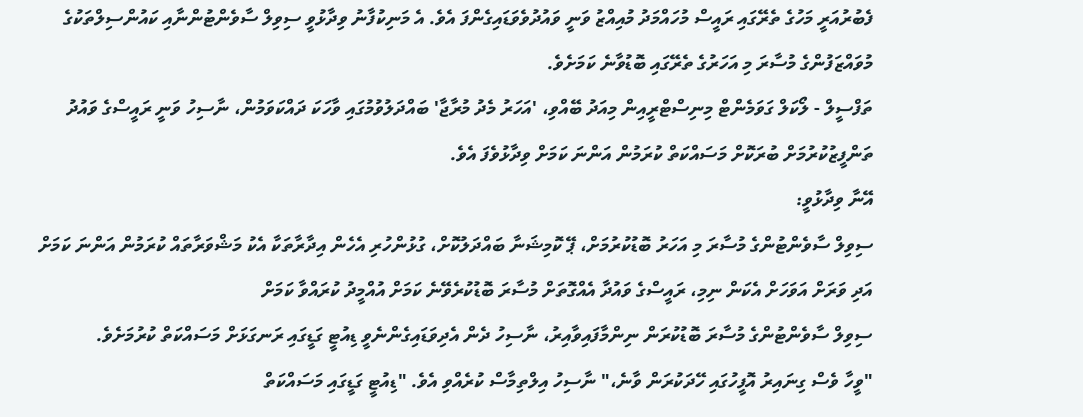ފެބުރުއަރީ މަހުގެ ތެރޭގައި ރައީސް މުހައްމަދު މުއިއްޒު ވަނީ ވައުދުވެވަޑައިގެންފަ އެވެ. އެ މަނިކުފާނު ވިދާޅުވީ ސިވިލް ސާވެންޓުންނާއި ކައުންސިލްތަކުގެ މުވައްޒަފުންގެ މުސާރަ މި އަހަރުގެ ތެރޭގައި ބޮޑުވާނެ ކަމަށެވެ.
ތަފްސީލް - ލޯކަލް ގަވަމެންޓް މިނިސްޓްރީއިން މިއަދު ބޭއްވި، 'އަހަރު މެދު މުރާޖާ' ބައްދަލުވުމުގައި ވާހަކަ ދައްކަވަމުން، ނާސިހު ވަނީ ރައީސްގެ ވައުދު ތަންފީޒުކުރުމަށް ބުރަކޮށް މަސައްކަތް ކުރަމުން އަންނަ ކަމަށް ވިދާޅުވެފަ އެވެ.
އޭނާ ވިދާޅުވީ:
ސިވިލް ސާވެންޓުންގެ މުސާރަ މި އަހަރު ބޮޑުކުރުމަށް، ޕޭ ކޮމިޝަނާ ބައްދަލުކޮށް، ގުޅުންހުރި އެހެން އިދާރާތަކާ އެކު މަޝްވަރާތައް ކުރަމުން އަންނަ ކަމަށް
އަދި ވަރަށް އަވަހަށް އެކަން ނިމި، ރައީސްގެ ވައުދާ އެއްގޮތަށް މުސާރަ ބޮޑުކުރެވޭނެ ކަމަށް އުއްމީދު ކުރައްވާ ކަމަށް
ސިވިލް ސާވެންޓުންގެ މުސާރަ ބޮޑުކުރަން ނިންމާފައިވާއިރު، ނާސިހު ދެން އެދިވަޑައިގެންނެވީ ޑިއުޓީ ގަޑީގައި ރަނގަޅަށް މަސައްކަތް ކުރުމަށެވެ.
"ވީހާ ވެސް ގިނައިރު އޮފީހުގައި ހޭދަކުރަން ވާނެ،" ނާސިހު އިލްތިމާސް ކުރެއްވި އެވެ. "ޑިއުޓީ ގަޑީގައި މަސައްކަތް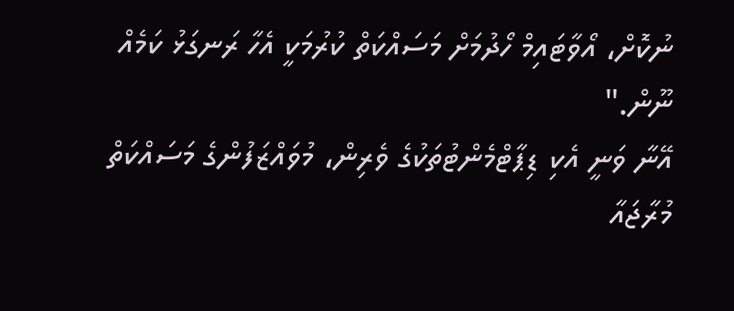ނުކޮށް، އޯވާޓައިމް ހޯދުމަށް މަސައްކަތް ކުރުމަކީ އެހާ ރަނގަޅު ކަމެއް ނޫން."
އޭނާ ވަނީ އެކި ޑިޕާޓްމެންޓުތަކުގެ ވެރިން، މުވައްޒަފުންގެ މަސައްކަތް މުރާޖައާ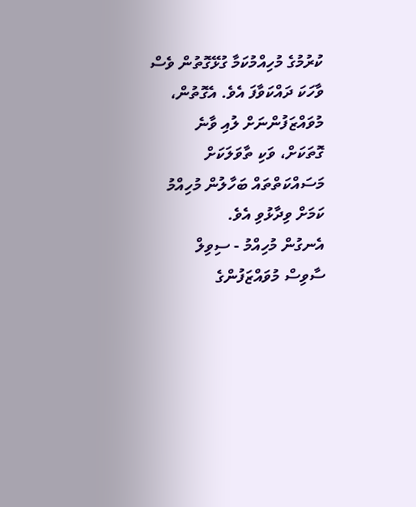ކުރުމުގެ މުހިއްމުކަމާ ގުޅޭގޮތުން ވެސް ވާހަކަ ދައްކަވާފަ އެވެ. އެގޮތުން، މުވައްޒަފުންނަށް ލުއި ވާނެ ގޮތަކަށް، ވަކި ތާވަލަކަށް މަސައްކަތްތައް ބަހާލުން މުހިއްމު ކަމަށް ވިދާޅުވި އެވެ.
އެނގުން މުހިއްމު - ސިވިލް ސާވިސް މުވައްޒަފުންގެ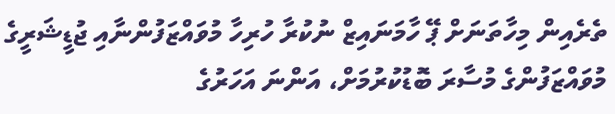ތެރެއިން މިހާތަނަށް ޕޭ ހާމަނައިޒް ނުކުރާ ހުރިހާ މުވައްޒަފުންނާއި ޖުޑީޝަރީގެ މުވައްޒަފުންގެ މުސާރަ ބޮޑުކުރުމަށް، އަންނަ އަހަރުގެ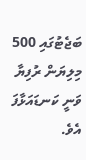ބަޖެޓުގައި 500 މިލިޔަން ރުފިޔާ ވަނީ ކަނޑައަޅާފަ އެވެ.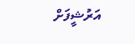އަރުޝީފަށް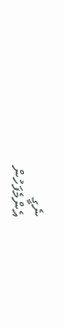ނެގީ
އެންމެފަހުން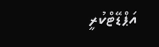އަޕްޑޭޓްކުރީ